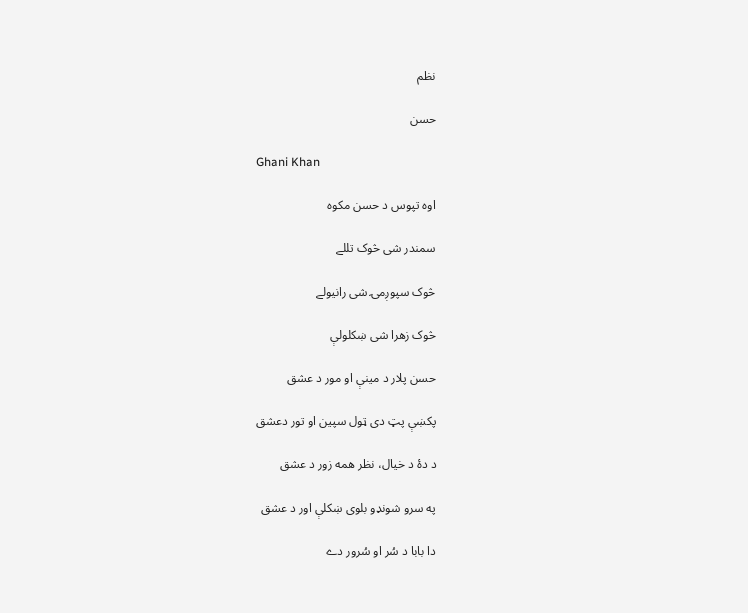نظم

حسن

Ghani Khan

اوه تپوس د حسن مکوه

سمندر شی څوک تللے

څوک سپوږمۍ شی رانيولے

څوک زهرا شی ښکلولې

حسن پلار د مينې او مور د عشق

پکښې پټ دی ټول سپين او تور دعشق

د دۀ د خيال، نظر همه زور د عشق

په سرو شونډو بلوی ښکلې اور د عشق

دا بابا د سُر او سُرور دے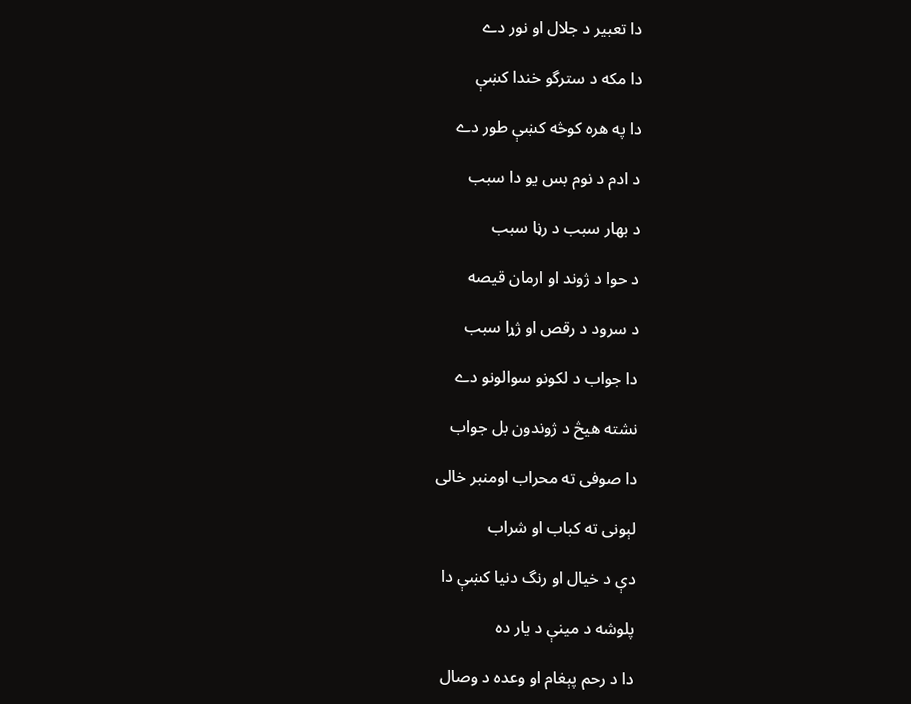دا تعبير د جلال او نور دے

دا مکه د سترگو خندا کښې

دا په هره کوڅه کښې طور دے

د ادم د نوم بس يو دا سبب

د بهار سبب د رڼا سبب

د حوا د ژوند او ارمان قيصه

د سرود د رقص او ژړا سبب

دا جواب د لکونو سوالونو دے

نشته هيڅ د ژوندون بل جواب

دا صوفی ته محراب اومنبر خالی

لېونی ته کباب او شراب

دې د خيال او رنگ دنيا کښې دا

پلوشه د مينې د يار ده

دا د رحم پېغام او وعده د وصال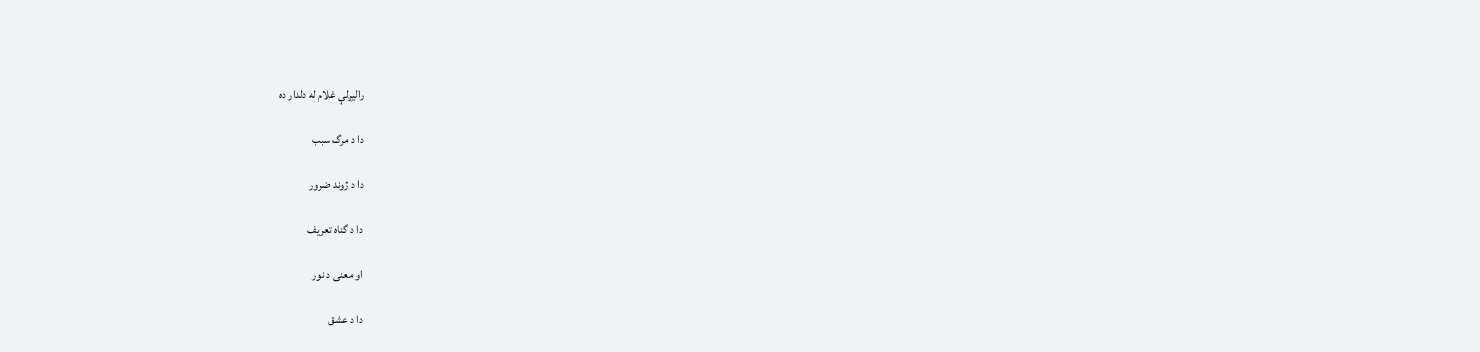راليږلې غلام له دلدار ده

دا د مرگ سبب

دا د ژوند ضرور

دا د گناه تعريف

او معنی د نور

دا د عشق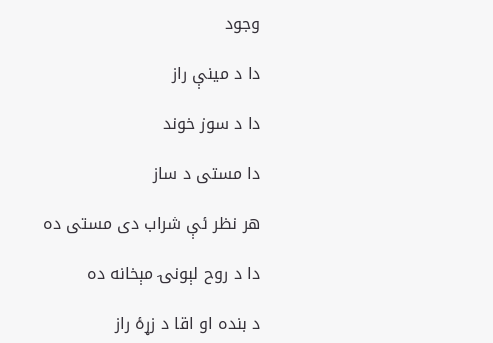وجود

دا د مينې راز

دا د سوز خوند

دا مستی د ساز

هر نظر ئې شراب دی مستی ده

دا د روح لېونۍ مېخانه ده

د بنده او اقا د زړۀ راز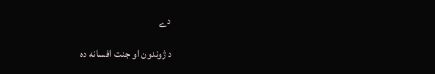دے

د ژوندون او جنت افسانه ده